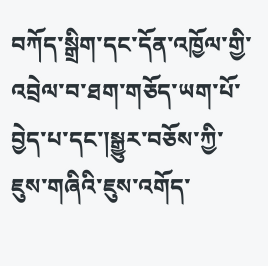བཀོད་སྒྲིག་དང་དོན་འཁྱོལ་གྱི་འབྲེལ་བ་ཐག་གཅོད་ཡག་པོ་བྱེད་པ་དང་།སྒྱུར་བཅོས་ཀྱི་ཇུས་གཞིའི་ཇུས་འགོད་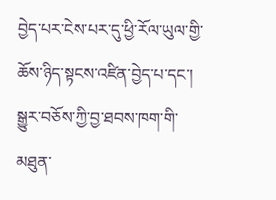བྱེད་པར་ངེས་པར་དུ་ཕྱི་རོལ་ཡུལ་གྱི་ཆོས་ཉིད་སྟངས་འཛིན་བྱེད་པ་དང་། སྒྱུར་བཅོས་ཀྱི་བྱ་ཐབས་ཁག་གི་མཐུན་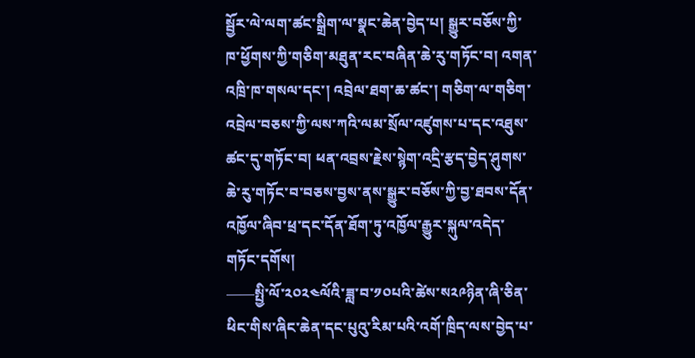སྦྱོར་ལེ་ལག་ཚང་སྒྲིག་ལ་སྣང་ཆེན་བྱེད་པ། སྒྱུར་བཅོས་ཀྱི་ཁ་ཕྱོགས་ཀྱི་གཅིག་མཐུན་རང་བཞིན་ཆེ་རུ་གཏོང་བ། འགན་འཁྲི་ཁ་གསལ་དང་། འབྲེལ་ཐག་ཆ་ཚང་། གཅིག་ལ་གཅིག་འབྲེལ་བཅས་ཀྱི་ལས་ཀའི་ལམ་སྲོལ་འཛུགས་པ་དང་འཐུས་ཚང་དུ་གཏོང་བ། ཕན་འབྲས་རྗེས་སྙེག་འདྲི་རྩད་བྱེད་ཤུགས་ཆེ་རུ་གཏོང་བ་བཅས་བྱས་ནས་སྒྱུར་བཅོས་ཀྱི་བྱ་ཐབས་དོན་འཁྱོལ་ཞིབ་ཕྲ་དང་དོན་ཐོག་ཏུ་འཁྱོལ་རྒྱུར་སྐུལ་འདེད་གཏོང་དགོས།
——སྤྱི་ལོ་༢༠༢༤ལོའི་ཟླ་བ་༡༠པའི་ཚེས་ས༢༩ཉིན་ཞི་ཅིན་ཕིང་གིས་ཞིང་ཆེན་དང་པུའུ་རིམ་པའི་འགོ་ཁྲིད་ལས་བྱེད་པ་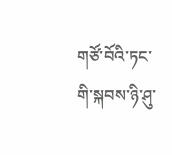གཙོ་བོའི་ཏང་གི་སྐབས་ཉི་ཤུ་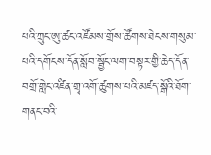པའི་ཀྲུང་ཨུ་ཚང་འཛོམས་གྲོས་ཚོགས་ཐེངས་གསུམ་པའི་དགོངས་དོན་སློབ་སྦྱོང་ལག་བསྟར་གྱི་ཆེད་དོན་བགྲོ་གླེང་འཛིན་གྲྭ་འགོ་ཚུགས་པའི་མཛད་སྒོའི་ཐོག་གནང་བའི་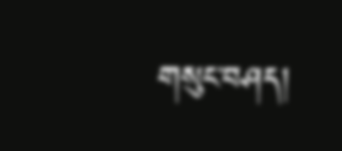གསུང་བཤད།